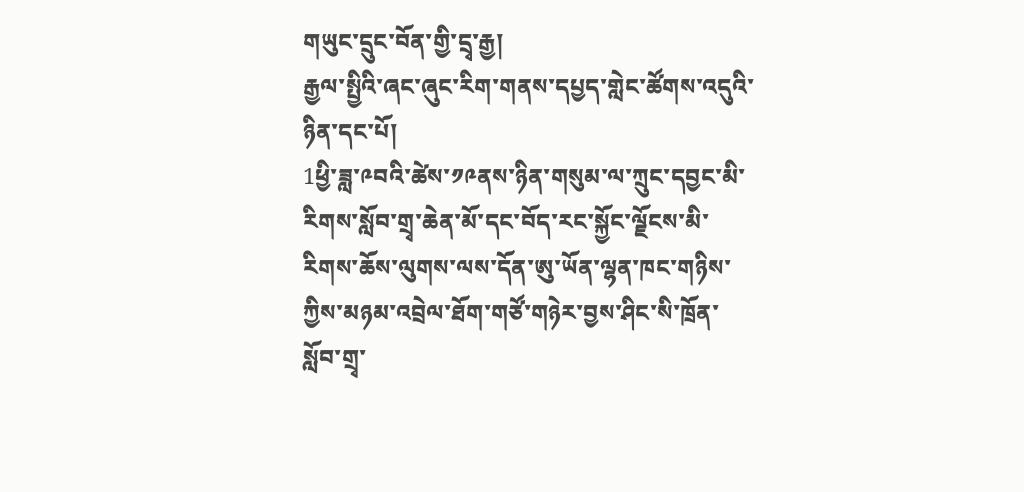གཡུང་དྲུང་བོན་གྱི་དྲྭ་རྒྱ།
རྒྱལ་སྤྱིའི་ཞང་ཞུང་རིག་གནས་དཔྱད་གླེང་ཚོགས་འདུའི་ཉིན་དང་པོ།
1ཕྱི་ཟླ་༩བའི་ཚེས་༡༩ནས་ཉིན་གསུམ་ལ་ཀྲུང་དབྱང་མི་རིགས་སློབ་གྲྭ་ཆེན་མོ་དང་བོད་རང་སྐྱོང་ལྗོངས་མི་རིགས་ཆོས་ལུགས་ལས་དོན་ཨུ་ཡོན་ལྷན་ཁང་གཉིས་ཀྱིས་མཉམ་འབྲེལ་ཐོག་གཙོ་གཉེར་བྱས་ཤིང་སི་ཁྲོན་སློབ་གྲྭ་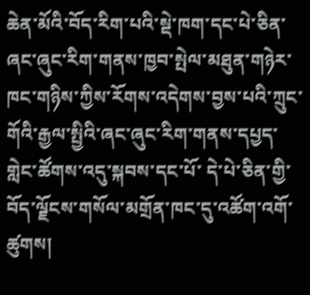ཆེན་མོའི་བོད་རིག་པའི་སྡེ་ཁག་དང་པེ་ཅིན་ཞང་ཞུང་རིག་གནས་ཁྱབ་སྤེལ་མཐུན་གཉེར་ཁང་གཉིས་ཀྱིས་རོགས་འདེགས་བྱས་པའི་ཀྲུང་གོའི་རྒྱལ་སྤྱིའི་ཞང་ཞུང་རིག་གནས་དཔྱད་གླེང་ཚོགས་འདུ་སྐབས་དང་པོ་ དེ་པེ་ཅིན་གྱི་བོད་ལྗོངས་གསོལ་མགྲོན་ཁང་དུ་འཚོག་འགོ་ཚུགས།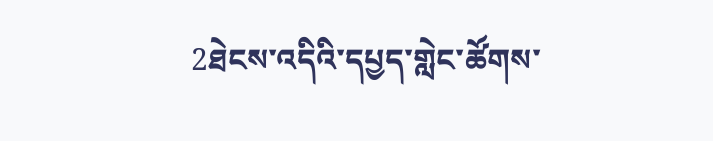2ཐེངས་འདིའི་དཔྱད་གླེང་ཚོགས་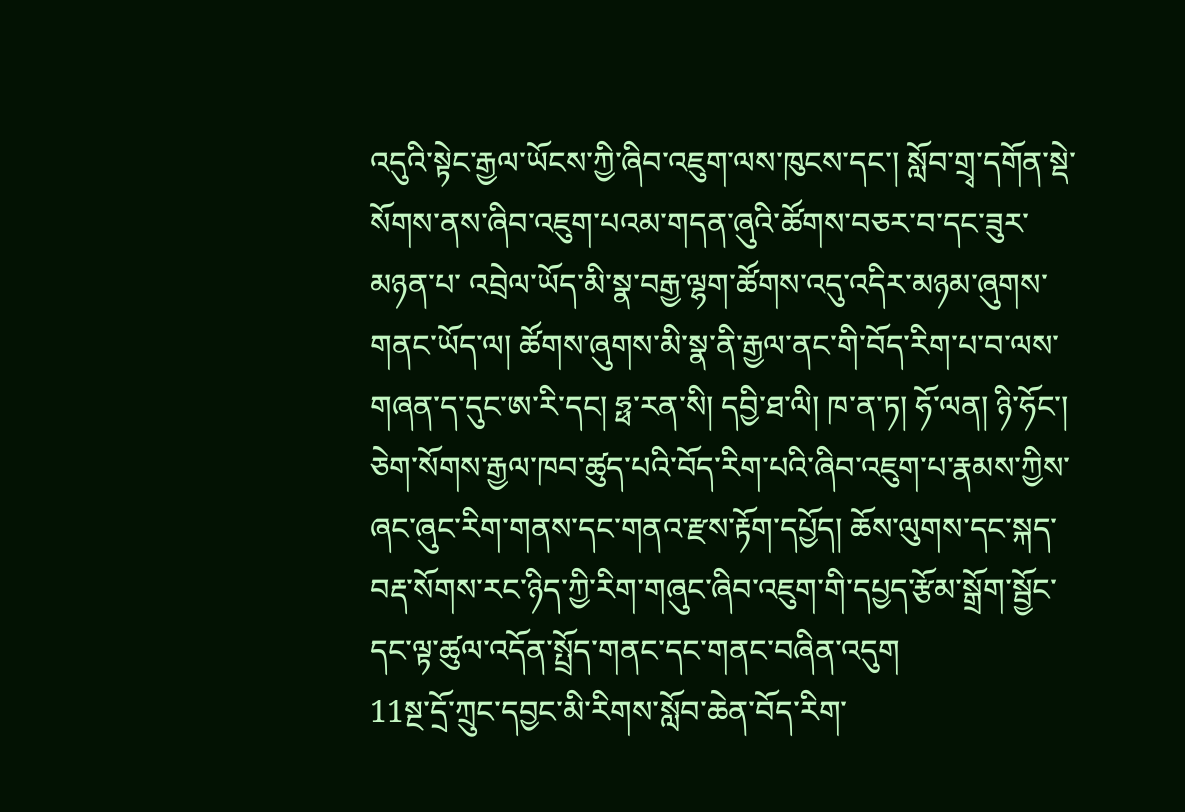འདུའི་སྟེང་རྒྱལ་ཡོངས་ཀྱི་ཞིབ་འཇུག་ལས་ཁུངས་དང་། སློབ་གྲྭ་དགོན་སྡེ་སོགས་ནས་ཞིབ་འཇུག་པའམ་གདན་ཞུའི་ཚོགས་བཅར་བ་དང་ཟུར་མཉན་པ་ འབྲེལ་ཡོད་མི་སྣ་བརྒྱ་ལྷག་ཚོགས་འདུ་འདིར་མཉམ་ཞུགས་གནང་ཡོད་ལ། ཚོགས་ཞུགས་མི་སྣ་ནི་རྒྱལ་ནང་གི་བོད་རིག་པ་བ་ལས་གཞན་ད་དུང་ཨ་རི་དང། ཧྥ་རན་སི། དབྱི་ཐ་ལི། ཁ་ན་ཏ། ཧོ་ལན། ཉི་ཧོང་། ཅེག་སོགས་རྒྱལ་ཁབ་ཚུད་པའི་བོད་རིག་པའི་ཞིབ་འཇུག་པ་རྣམས་ཀྱིས་ཞང་ཞུང་རིག་གནས་དང་གནའ་རྫས་རྟོག་དཔྱོད། ཆོས་ལུགས་དང་སྐད་བརྡ་སོགས་རང་ཉིད་ཀྱི་རིག་གཞུང་ཞིབ་འཇུག་གི་དཔྱད་རྩོམ་སྒྲོག་སྦྱོང་དང་ལྟ་ཚུལ་འདོན་སྤྲོད་གནང་དང་གནང་བཞིན་འདུག
11སྔ་དྲོ་ཀྲུང་དབྱང་མི་རིགས་སློབ་ཆེན་བོད་རིག་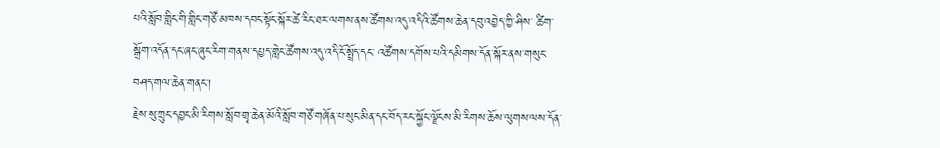པའི་སློབ་གླིང་གི་གླིང་གཙོ་མཁས་དབང་སྟོང་སྐོར་ཚེ་རིང་ཐར་ལགས་ནས་ཚོགས་འདུ་འདིའི་ཚོགས་ཆེན་དབུ་འབྱེད་ཀྱི་ཤིས་ ཚིག་སྒྲོག་འདོན་དང་ཞང་ཞུང་རིག་གནས་དཔྱད་གླེང་ཚོགས་འདུ་འདི་ངོ་སྤྲོད་དང་ འཚོགས་དགོས་པའི་དམིགས་དོན་སྐོར་ནས་གསུང་བཤད་གལ་ཆེན་གནང་།
རྗེས་སུ་ཀྲུང་དབྱང་མི་རིགས་སློབ་གྲྭ་ཆེན་མོའི་སློབ་གཙོ་གཞོན་པ་སུང་མིན་དང་བོད་རང་སྐྱོང་ལྗོངས་མི་རིགས་ཆོས་ལུགས་ལས་དོན་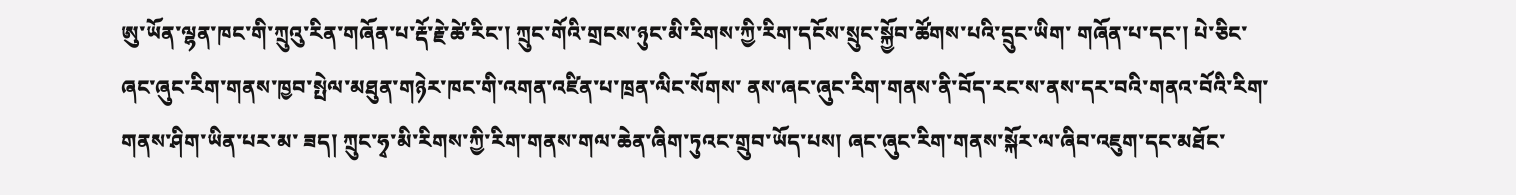ཨུ་ཡོན་ལྷན་ཁང་གི་ཀྲུའུ་རིན་གཞོན་པ་རྡོ་རྗེ་ཚེ་རིང་། ཀྲུང་གོའི་གྲངས་ཉུང་མི་རིགས་ཀྱི་རིག་དངོས་སྲུང་སྐྱོབ་ཚོགས་པའི་དྲུང་ཡིག་ གཞོན་པ་དང་། པེ་ཅིང་ཞང་ཞུང་རིག་གནས་ཁྱབ་སྤེལ་མཐུན་གཉེར་ཁང་གི་འགན་འཛིན་པ་ཁྲན་ལིང་སོགས་ ནས་ཞང་ཞུང་རིག་གནས་ནི་བོད་རང་ས་ནས་དར་བའི་གནའ་བོའི་རིག་གནས་ཤིག་ཡིན་པར་མ་ ཟད། ཀྲུང་ཧྭ་མི་རིགས་ཀྱི་རིག་གནས་གལ་ཆེན་ཞིག་ཏུའང་གྲུབ་ཡོད་པས། ཞང་ཞུང་རིག་གནས་སྐོར་ལ་ཞིབ་འཇུག་དང་མཐོང་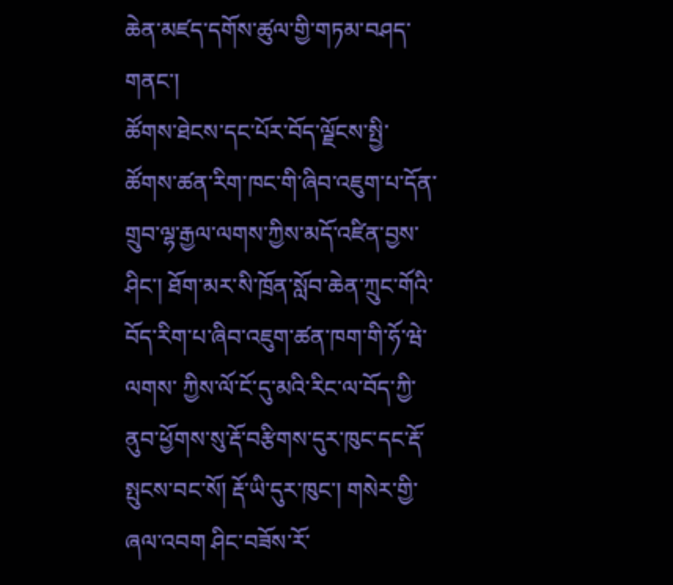ཆེན་མཛད་དགོས་ཚུལ་གྱི་གཏམ་བཤད་ གནང་།
ཚོགས་ཐེངས་དང་པོར་བོད་ལྗོངས་སྤྱི་ཚོགས་ཚན་རིག་ཁང་གི་ཞིབ་འཇུག་པ་དོན་གྲུབ་ལྷ་རྒྱལ་ལགས་ཀྱིས་མདོ་འཛིན་བྱས་ཤིང་། ཐོག་མར་སི་ཁྲོན་སློབ་ཆེན་ཀྲུང་གོའི་བོད་རིག་པ་ཞིབ་འཇུག་ཚན་ཁག་གི་ཧོ་ཝེ་ལགས་ ཀྱིས་ལོ་ངོ་དུ་མའི་རིང་ལ་བོད་ཀྱི་ནུབ་ཕྱོགས་སུ་རྡོ་བརྩིགས་དུར་ཁུང་དང་རྡོ་སྤུངས་བང་སོ། རྡོ་ཡི་དུར་ཁུང་། གསེར་གྱི་ཞལ་འབག ཤིང་བཟོས་རོ་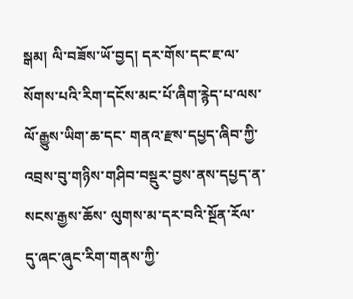སྒམ། ལི་བཟོས་ཡོ་བྱད། དར་གོས་དང་ཇ་ལ་སོགས་པའི་རིག་དངོས་མང་པོ་ཞིག་རྙེད་པ་ལས་ལོ་རྒྱུས་ཡིག་ཆ་དང་ གནའ་རྫས་དཔྱད་ཞིབ་ཀྱི་འབྲས་བུ་གཉིས་གཤིབ་བསྡུར་བྱས་ནས་དཔྱད་ན་སངས་རྒྱས་ཆོས་ ལུགས་མ་དར་བའི་སྔོན་རོལ་དུ་ཞང་ཞུང་རིག་གནས་ཀྱི་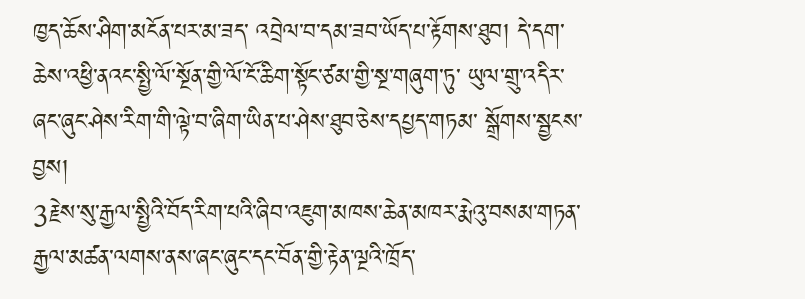ཁྱད་ཆོས་ཤིག་མངོན་པར་མ་ཟད་ འབྲེལ་བ་དམ་ཟབ་ཡོད་པ་རྟོགས་ཐུབ། དེ་དག་ཆེས་འཕྱི་ནའང་སྤྱི་ལོ་སྔོན་གྱི་ལོ་ངོ་ཆིག་སྟོང་ཙམ་གྱི་སྔ་གཞུག་ཏུ་ ཡུལ་གྲུ་འདིར་ཞང་ཞུང་ཤེས་རིག་གི་ལྟེ་བ་ཞིག་ཡིན་པ་ཤེས་ཐུབ་ཅེས་དཔྱད་གཏམ་ སྒྲོགས་སྦྱངས་བྱས།
3རྗེས་སུ་རྒྱལ་སྤྱིའི་བོད་རིག་པའི་ཞིབ་འཇུག་མཁས་ཆེན་མཁར་རྨེའུ་བསམ་གཏན་རྒྱལ་མཚན་ལགས་ནས་ཞང་ཞུང་དང་བོན་གྱི་རྟེན་ལྔའི་ཁྲོད་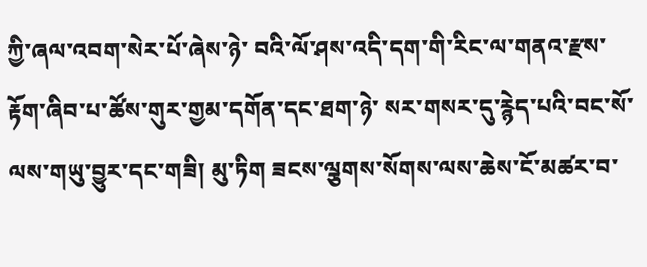ཀྱི་ཞལ་འབག་སེར་པོ་ཞེས་ཉེ་ བའི་ལོ་ཤས་འདི་དག་གི་རིང་ལ་གནའ་རྫས་རྟོག་ཞིབ་པ་ཚོས་གུར་གྱམ་དགོན་དང་ཐག་ཉེ་ སར་གསར་དུ་རྙེད་པའི་བང་སོ་ལས་གཡུ་བྱུར་དང་གཟི། མུ་ཏིག ཟངས་ལྕགས་སོགས་ལས་ཆེས་ངོ་མཚར་བ་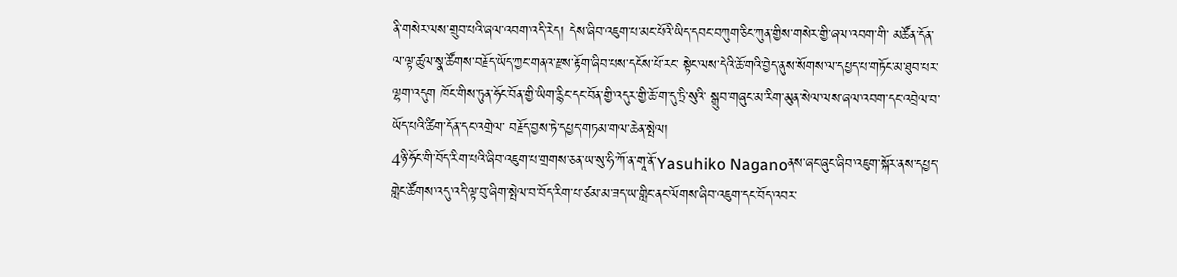ནི་གསེར་ལས་གྲུབ་པའི་ཞལ་འབག་འདི་རེད། དེས་ཞིབ་འཇུག་པ་མང་པོའི་ཡིད་དབང་བཀུག་ཅིང་ཀུན་གྱིས་གསེར་གྱི་ཞལ་འབག་གི་ མཚོན་དོན་ལ་ལྟ་ཚུལ་སྣ་ཚོགས་བརྗོད་ཡོད་ཀྱང་གནའ་རྫས་རྟོག་ཞིབ་པས་དངོས་པོ་རང་ སྟེང་ལས་དེའི་ཆོ་གའི་བྱེད་ནུས་སོགས་ལ་དཔྱད་པ་གཏོང་མ་ཐུབ་པར་ལྷག་འདུག ཁོང་གིས་ཏུན་ཧོང་བོན་གྱི་ཡིག་རྙིང་དང་བོན་གྱི་འདུར་གྱི་ཆོ་ག་དུ་ཏྲི་སུའི་ སྒྲུབ་གཞུང་མ་རིག་མུན་སེལ་ལས་ཞལ་འབག་དང་འབྲེལ་བ་ཡོད་པའི་ཚིག་དོན་དང་འགྲེལ་ བརྗོད་བྱས་ཏེ་དཔྱད་གཏམ་གལ་ཆེན་སྤེལ།
4ཉི་ཧོང་གི་བོད་རིག་པའི་ཞིབ་འཇུག་པ་གྲགས་ཅན་ཡ་སུ་ཧི་ཀོ་ན་གཱ་ནོ་Yasuhiko Naganoནས་ཞང་ཞུང་ཞིབ་འཇུག་སྐོར་ནས་དཔྱད་གླེང་ཚོགས་འདུ་འདི་ལྟ་བུ་ཞིག་སྤེལ་བ་བོད་རིག་པ་ཙམ་མ་ཟད་ཡ་གླིང་ནང་ལོགས་ཞིབ་འཇུག་དང་བོད་འབར་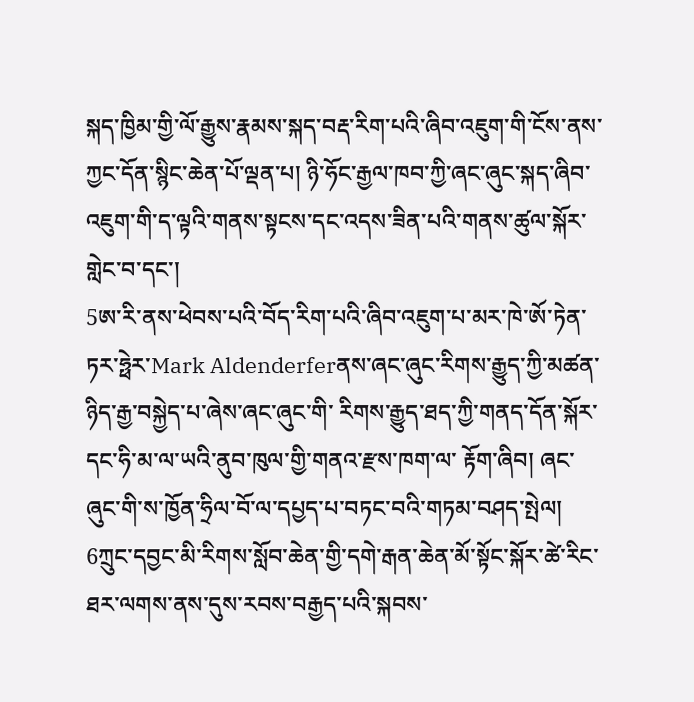སྐད་ཁྱིམ་གྱི་ལོ་རྒྱུས་རྣམས་སྐད་བརྡ་རིག་པའི་ཞིབ་འཇུག་གི་ངོས་ནས་ཀྱང་དོན་སྙིང་ཆེན་པོ་ལྡན་པ། ཉི་ཧོང་རྒྱལ་ཁབ་ཀྱི་ཞང་ཞུང་སྐད་ཞིབ་འཇུག་གི་ད་ལྟའི་གནས་སྟངས་དང་འདས་ཟིན་པའི་གནས་ཚུལ་སྐོར་གླེང་བ་དང་།
5ཨ་རི་ནས་ཕེབས་པའི་བོད་རིག་པའི་ཞིབ་འཇུག་པ་མར་ཁེ་ཨོ་ཏེན་ཏར་ཧྥེར་Mark Aldenderferནས་ཞང་ཞུང་རིགས་རྒྱུད་ཀྱི་མཚན་ཉིད་རྒྱ་བསྐྱེད་པ་ཞེས་ཞང་ཞུང་གི་ རིགས་རྒྱུད་ཐད་ཀྱི་གནད་དོན་སྐོར་དང་ཧི་མ་ལ་ཡའི་ནུབ་ཁུལ་གྱི་གནའ་རྫས་ཁག་ལ་ རྟོག་ཞིབ། ཞང་ཞུང་གི་ས་ཁྱོན་ཧྲིལ་བོ་ལ་དཔྱད་པ་བཏང་བའི་གཏམ་བཤད་སྤེལ།
6ཀྲུང་དབྱང་མི་རིགས་སློབ་ཆེན་གྱི་དགེ་རྒན་ཆེན་མོ་སྟོང་སྐོར་ཚེ་རིང་ཐར་ལགས་ནས་དུས་རབས་བརྒྱད་པའི་སྐབས་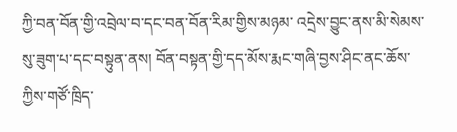ཀྱི་བན་བོན་གྱི་འབྲེལ་བ་དང་བན་བོན་རིམ་གྱིས་མཉམ་ འདྲེས་བྱུང་ནས་མི་སེམས་སུ་ཟུག་པ་དང་བསྟུན་ནས། བོན་བསྟན་གྱི་དད་མོས་རྨང་གཞི་བྱས་ཤིང་ནང་ཆོས་ཀྱིས་གཙོ་ཁྲིད་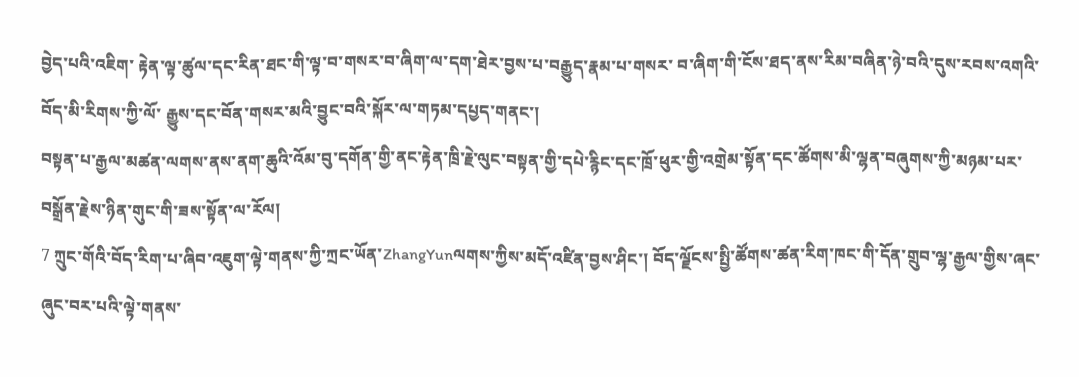བྱེད་པའི་འཇིག་ རྟེན་ལྟ་ཚུལ་དང་རིན་ཐང་གི་ལྟ་བ་གསར་བ་ཞིག་ལ་དག་ཐེར་བྱས་པ་བརྒྱུད་རྣམ་པ་གསར་ བ་ཞིག་གི་ངོས་ཐད་ནས་རིམ་བཞིན་ཉེ་བའི་དུས་རབས་འགའི་བོད་མི་རིགས་ཀྱི་ལོ་ རྒྱུས་དང་བོན་གསར་མའི་བྱུང་བའི་སྐོར་ལ་གཏམ་དཔྱད་གནང་།
བསྟན་པ་རྒྱལ་མཚན་ལགས་ནས་ནག་ཆུའི་འོམ་བུ་དགོན་གྱི་ནང་རྟེན་ཁྲི་རྗེ་ལུང་བསྟན་གྱི་དཔེ་རྙིང་དང་ཁྲོ་ཕུར་གྱི་འགྲེམ་སྟོན་དང་ཚོགས་མི་ལྷན་བཞུགས་ཀྱི་མཉམ་པར་བསྒྲོན་རྗེས་ཉིན་གུང་གི་ཟས་སྟོན་ལ་རོལ།
7 ཀྲུང་གོའི་བོད་རིག་པ་ཞིབ་འཇུག་ལྟེ་གནས་ཀྱི་ཀྲང་ཡོན་ZhangYunལགས་ཀྱིས་མདོ་འཛིན་བྱས་ཤིང་། བོད་ལྗོངས་སྤྱི་ཚོགས་ཚན་རིག་ཁང་གི་དོན་གྲུབ་ལྷ་རྒྱལ་གྱིས་ཞང་ཞུང་བར་པའི་ལྟེ་གནས་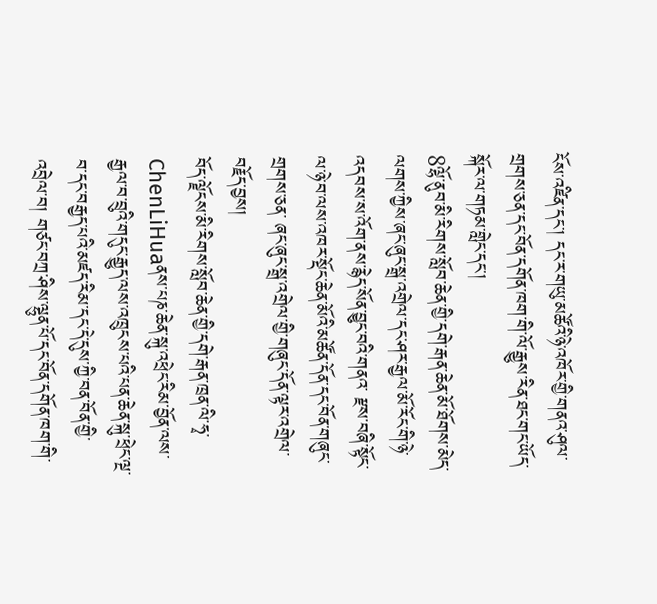ངོས་འཛིན་དང་། དང་ར་གཡུ་མཚོའི་ཉེ་འཁོར་གྱི་གནའ་ཤུལ་གྲགས་ཅན་དང་བོན་དགོན་ཁག་གི་ལོ་རྒྱུས་རིན་ཐང་གང་ཡོད་སྐོར་ལ་གཏམ་གླེང་དང་།
8ལྷོ་ནུབ་མི་རིགས་སློབ་ཆེན་གྱི་དགེ་རྒན་ཆེན་མོ་ཐོགས་མེད་ལགས་ཀྱིས་ཞང་ཞུང་སྒྲ་འགྲེལ་དང་ཤར་རྒྱལ་མོ་རོང་གི་ཉེ་འདབས་ས་འོག་ནས་རྙེད་སོན་བྱུང་བའི་གནའ་ རྫས་བཞི་སྟོང་ལ་ཉེ་བ་ལས་འཁར་སྡོང་ཆེན་མོའི་མཚོན་དོན་དང་བོན་གཞུང་གྲགས་ཅན་ ཞང་ཞུང་སྒྲ་འགྲེལ་གྱི་གཞུང་དོན་ལྟར་འགྲེལ་བརྗོད་བྱས།
བོད་ལྗོངས་མི་རིགས་སློབ་ཆེན་གྱི་དགེ་རྒན་ཁྲན་ལི་ཧྭ་ChenLiHuaནས་པཎ་ཆེན་སྐུ་འཕྲེང་རིམ་བྱོན་ལས་རྒྱལ་བ་བྲུའི་གདུང་རྒྱུད་ལས་འཁྲུངས་པའི་པན་ཆེན་སྐུ་ཕྲེང་ལྔ་བ་དང་བརྒྱད་པའི་མཛད་རིམ་དང་དེ་དུས་ཀྱི་བན་བོན་གྱི་འབྲེལ་བ། གཙང་བཀྲ་ཤིས་ལྷུན་པོ་དང་བོན་དགོན་ཁག་གི་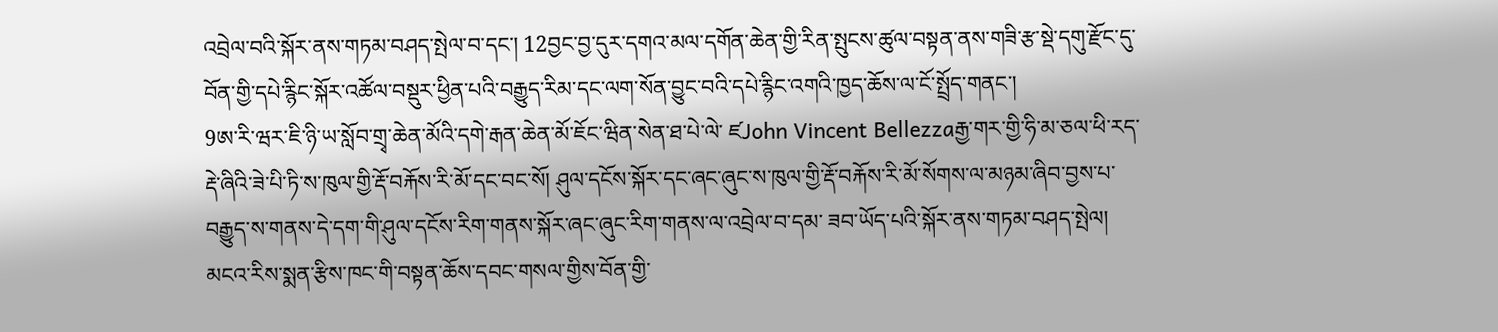འབྲེལ་བའི་སྐོར་ནས་གཏམ་བཤད་སྤེལ་བ་དང་། 12བྱང་བྱ་དུར་དགའ་མལ་དགོན་ཆེན་གྱི་རིན་སྤུངས་ཚུལ་བསྟན་ནས་གཟི་རྩ་སྡེ་དགུ་རྫོང་དུ་བོན་གྱི་དཔེ་རྙིང་སྐོར་འཚོལ་བསྡུར་ཕྱིན་པའི་བརྒྱུད་རིམ་དང་ལག་སོན་བྱུང་བའི་དཔེ་རྙིང་འགའི་ཁྱད་ཆོས་ལ་ངོ་སྤྲོད་གནང་།
9ཨ་རི་ཝར་ཇི་ཉི་ཡ་སློབ་གྲྭ་ཆེན་མོའི་དགེ་རྒན་ཆེན་མོ་ཇོང་ཝིན་སེན་ཐ་པེ་ལེ་ ཛJohn Vincent Bellezzaརྒྱ་གར་གྱི་ཧི་མ་ཅལ་ཕི་རད་རྡེ་ཞིའི་ཟེ་པི་ཏི་ས་ཁུལ་གྱི་རྡོ་བརྐོས་རི་མོ་དང་བང་སོ། ཤུལ་དངོས་སྐོར་དང་ཞང་ཞུང་ས་ཁུལ་གྱི་རྡོ་བརྐོས་རི་མོ་སོགས་ལ་མཉམ་ཞིབ་བྱས་པ་བརྒྱུད་ས་གནས་དེ་དག་གི་ཤུལ་དངོས་རིག་གནས་སྐོར་ཞང་ཞུང་རིག་གནས་ལ་འབྲེལ་བ་དམ་ ཟབ་ཡོད་པའི་སྐོར་ནས་གཏམ་བཤད་སྤེལ།
མངའ་རིས་སྨན་རྩིས་ཁང་གི་བསྟན་ཆོས་དབང་གསལ་གྱིས་བོན་གྱི་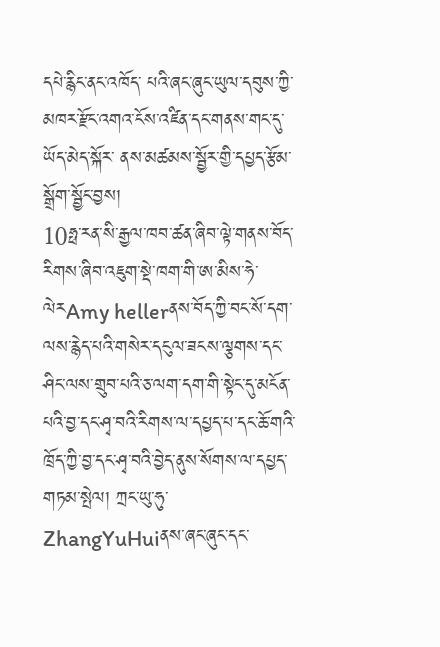དཔེ་རྙིང་ནང་འཁོད་ པའི་ཞང་ཞུང་ཡུལ་དབུས་ཀྱི་མཁར་རྫོང་འགའ་ངོས་འཛིན་དང་གནས་གང་དུ་ཡོད་མེད་སྐོར་ ནས་མཚམས་སྦྱོར་གྱི་དཔྱད་རྩོམ་སྒྲོག་སྦྱོང་བྱས།
10ཧྥ་རན་སི་རྒྱལ་ཁབ་ཚན་ཞིབ་ལྟེ་གནས་བོད་རིགས་ཞིབ་འཇུག་སྡེ་ཁག་གི་ཨ་མིས་ཧེ་ ལེརAmy hellerནས་བོད་ཀྱི་བང་སོ་དག་ལས་རྙེད་པའི་གསེར་དངུལ་ཟངས་ལྕགས་དང་ཤིང་ལས་གྲུབ་པའི་ཅ་ལག་དག་གི་སྟེང་དུ་མངོན་པའི་བྱ་དང་ཤྭ་བའི་རིགས་ལ་དཔྱད་པ་དང་ཆོ་གའི་ ཁྲོད་ཀྱི་བྱ་དང་ཤྭ་བའི་བྱེད་ནུས་སོགས་ལ་དཔྱད་གཏམ་སྤེལ། ཀྲང་ཡུ་ཧུ་ZhangYuHuiནས་ཞང་ཞུང་དང་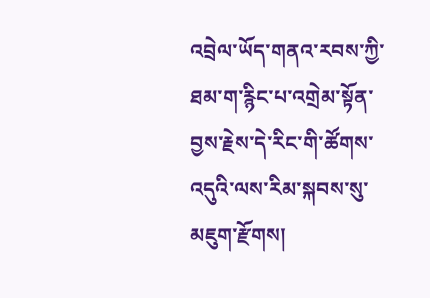འབྲེལ་ཡོད་གནའ་རབས་ཀྱི་ཐམ་ག་རྙིང་པ་འགྲེམ་སྟོན་བྱས་རྗེས་དེ་རིང་གི་ཚོགས་འདུའི་ལས་རིམ་སྐབས་སུ་མཇུག་རྫོགས།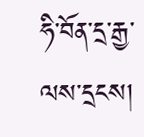ཧི་བོན་དྲ་རྒྱ་ལས་དྲངས།